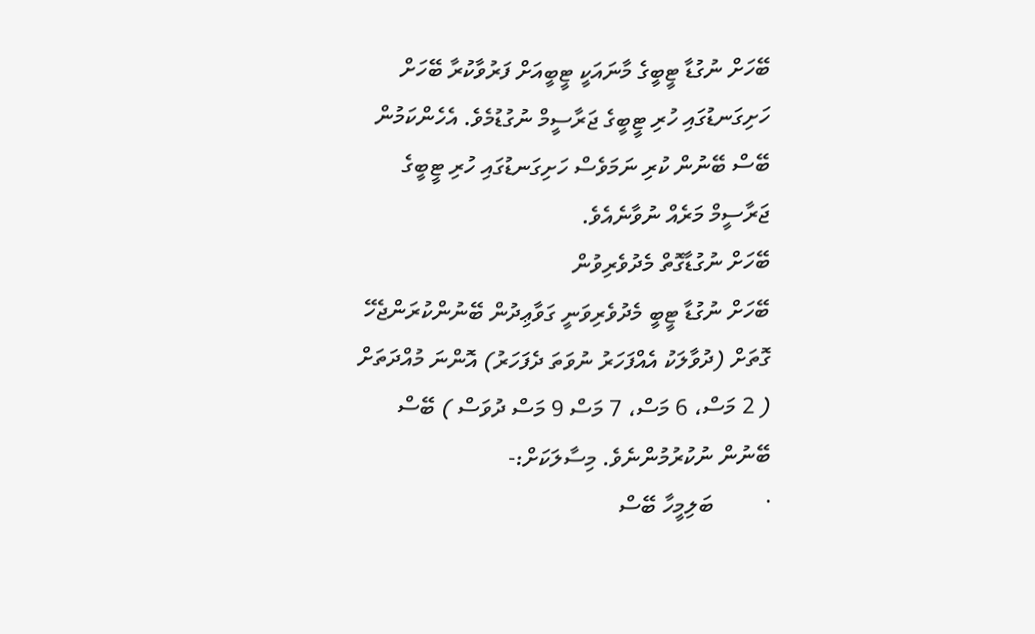ބޭހަށް ނުގުޑާ ޓީބީގެ މާނައަކީ ޓީބީއަށް ފަރުވާކުރާ ބޭހަށް ހަށިގަނޑުގައި ހުރި ޓީބީގެ ޖަރާސީމް ނުގުޑުމެވެ. އެހެންކަމުން ބޭސް ބޭނުން ކުރި ނަމަވެސް ހަށިގަނޑުގައި ހުރި ޓީބީގެ ޖަރާސީމް މަރެއް ނުވާނެއެވެ.
ބޭހަށް ނުގުޑާގޮތް މެދުވެރިވުން
ބޭހަށް ނުގުޑާ ޓީބީ މެދުވެރިވަނީ ގަވާޢިދުން ބޭނުންކުރަންޖެހޭ ގޮތަށް (ދުވާލަކު އެއްފަހަރު ނުވަތަ ދެފަހަރު) އޮންނަ މުއްދަތަށް ( 2 މަސް، 6 މަސް، 7 މަސް 9 މަސް ދުވަސް ) ބޭސް ބޭނުން ނުކުރުމުންނެވެ. މިސާލަކަށް:-
·         ބަލިމީހާ ބޭސް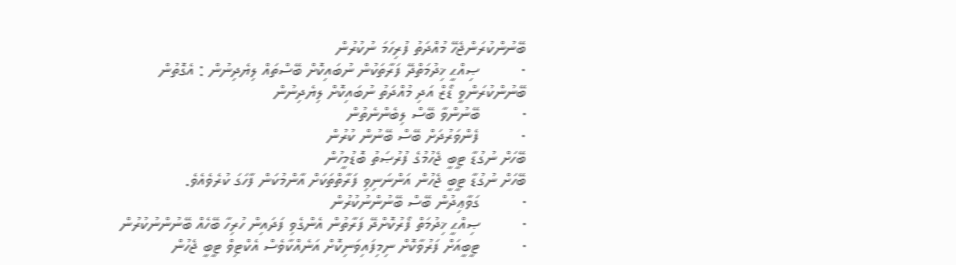ބޭނުންކުރަންޖެހޭ މުއްދަތު ފުރިހަމަ ނުކުރުން
·         ޞިއްޙީ ޚިދުމަތްދޭ ފަރާތަކުން ނުބައިކޮށް ބޭސްތައް ލިޔެދިނުން : އެގޮތުން ބޭނުންކުރަންވީ ޑޯޒް އަދި މުއްދަތު ނުބައިކޮށް ލިޔެދިނުން
·         ބޭނުންވާ ބޭސް ލިބެންނެތުން
·         ފެންވަރުދަށް ބޭސް ބޭނުން ކުރުން
ބޭހަށް ނުގުޑާ ޓީބީ ޖެހުމުގެ ފުރުޞަތު ބޮޑުމީހުން
ބޭހަށް ނުގުޑާ ޓީބީ ޖެހުން އަންނަނިވި ފަރާތްތަކަށް އާންމުކަން ފާހަގަ ކުރެވެއެވެ.
·         ގަވާޢިދުން ބޭސް ބޭނުންނުކުރުން
·         ޞިއްޙީ ޚިދުމަތް ފޯރުކޮށްދޭ ފަރާތުން އެންގެވި ފަދައިން ހުރިހާ ބޭހެއް ބޭނުންނުކުރުން
·         ޓީބީއަށް ފަރުވާކޮށް ނިމިފައިވަނިކޮށް އަނެއްކާވެސް އެކްޓިވް ޓީބީ ޖެހުން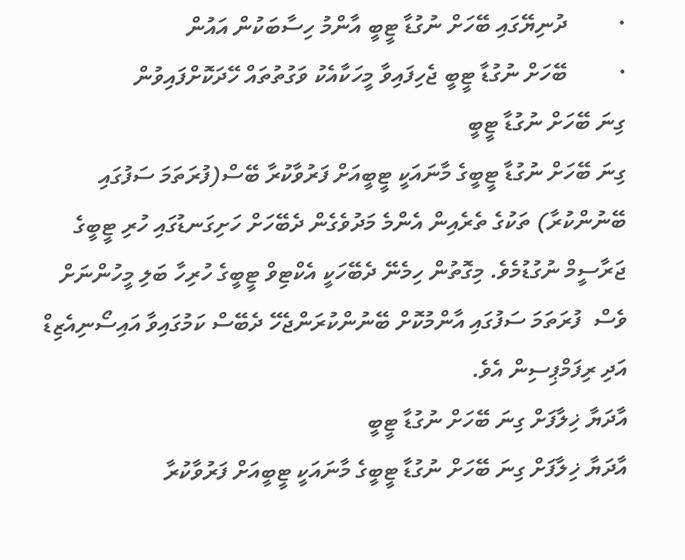·         ދުނިޔޭގައި ބޭހަށް ނުގުޑާ ޓީބީ އާންމު ހިސާބަކުން އައުން
·         ބޭހަށް ނުގުޑާ ޓީބީ ޖެހިފައިވާ މީހަކާއެކު ވަގުތުތައް ހޭދަކޮށްފައިވުން
ގިނަ ބޭހަށް ނުގުޑާ ޓީބީ
ގިނަ ބޭހަށް ނުގުޑާ ޓީބީގެ މާނައަކީ ޓީބީއަށް ފަރުވާކުރާ ބޭސް(ފުރަތަމަ ސަފުގައި ބޭނުންކުރާ) ތަކުގެ ތެރެއިން އެންމެ މަދުވެގެން ދެބޭހަށް ހަށިގަނޑުގައި ހުރި ޓީބީގެ ޖަރާސީމް ނުގުޑުމެވެ. މިގޮތުން ހިމެނޭ ދެބޭހަކީ އެކްޓިވް ޓީބީގެ ހުރިހާ ބަލި މީހުންނަށް ވެސް  ފުރަތަމަ ސަފުގައި އާންމުކޮށް ބޭނުންކުރަންޖެހޭ ދެބޭސް ކަމުގައިވާ އައިސޯނިއެޒިޑް އަދި ރިފަމްޕިސިން އެވެ.
އާދަޔާ ޚިލާފަށް ގިނަ ބޭހަށް ނުގުޑާ ޓީބީ
އާދަޔާ ޚިލާފަށް ގިނަ ބޭހަށް ނުގުޑާ ޓީބީގެ މާނައަކީ ޓީބީއަށް ފަރުވާކުރާ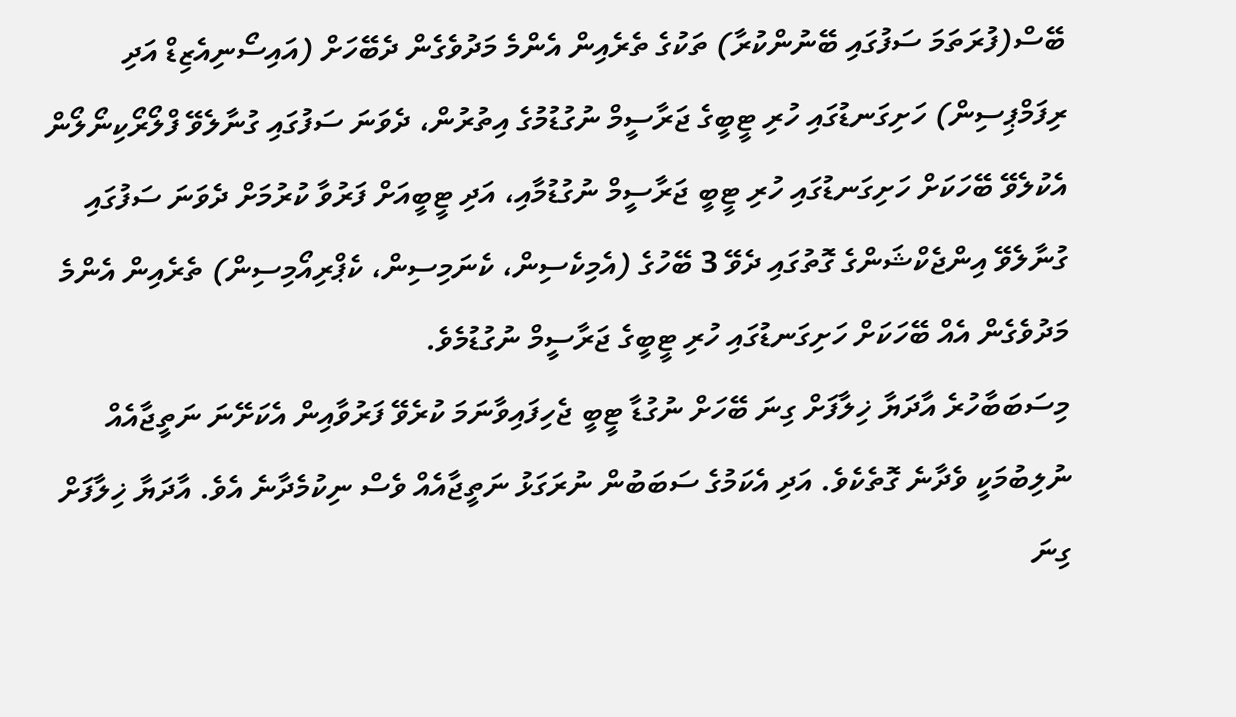ބޭސް(ފުރަތަމަ ސަފުގައި ބޭނުންކުރާ) ތަކުގެ ތެރެއިން އެންމެ މަދުވެގެން ދެބޭހަށް (އައިސޯނިއެޒިޑް އަދި ރިފަމްޕިސިން) ހަށިގަނޑުގައި ހުރި ޓީބީގެ ޖަރާސީމް ނުގުޑުމުގެ އިތުރުން، ދެވަނަ ސަފުގައި ގުނާލެވޭ ފްލޯރޯކިނޯލޯން އެކުލެވޭ ބޭހަކަށް ހަށިގަނޑުގައި ހުރި ޓީބީ ޖަރާސީމް ނުގުޑުމާއި، އަދި ޓީބީއަށް ފަރުވާ ކުރުމަށް ދެވަނަ ސަފުގައި ގުނާލެވޭ އިންޖެކްޝަންގެ ގޮތުގައި ދެވޭ 3 ބޭހުގެ (އެމިކެސިން، ކެނަމިސިން، ކެޕްރިއޯމިސިން) ތެރެއިން އެންމެ މަދުވެގެން އެއް ބޭހަކަށް ހަށިގަނޑުގައި ހުރި ޓީބީގެ ޖަރާސީމް ނުގުޑުމެވެ.
މިސަބަބާހުރެ އާދަޔާ ޚިލާފަށް ގިނަ ބޭހަށް ނުގުޑާ ޓީބީ ޖެހިފައިވާނަމަ ކުރެވޭ ފަރުވާއިން އެކަށޭނަ ނަތީޖާއެއް ނުލިބުމަކީ ވެދާނެ ގޮތެކެވެ. އަދި އެކަމުގެ ސަބަބުން ނުރަގަޅު ނަތީޖާއެއް ވެސް ނިކުމެދާނެ އެވެ. އާދަޔާ ޚިލާފަށް ގިނަ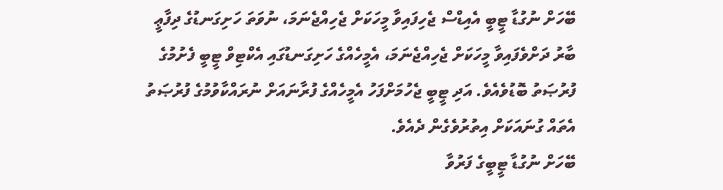ބޭހަށް ނުގުޑާ ޓީބީ އެއިޑްސް ޖެހިފައިވާ މީހަކަށް ޖެހިއްޖެނަމަ، ނުވަތަ ހަށިގަނޑުގެ ދިފާޢީ ބާރު ދަށްވެފައިވާ މީހަކަށް ޖެހިއްޖެނަމަ، އެމީހެއްގެ ހަށިގަނޑުގައި އެކްޓިވް ޓީބީ ފެށުމުގެ ފުރުޞަތު ބޮޑުވެއެވެ. އަދި ޓީބީ ޖެހުމަށްފަހު އެމީހެއްގެ ފުރާނައަށް ނުރައްކާވުމުގެ ފުރުޞަތު އެތައް ގުނައަކަށް އިތުރުވެގެން ދެއެވެ.
ބޭހަށް ނުގުޑާ ޓީބީގެ ފަރުވާ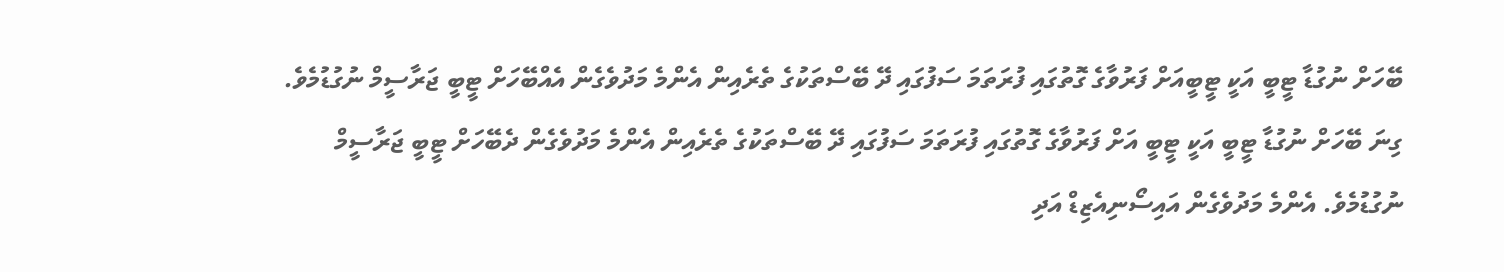ބޭހަށް ނުގުޑާ ޓީބީ އަކީ ޓީބީއަށް ފަރުވާގެ ގޮތުގައި ފުރަތަމަ ސަފުގައި ދޭ ބޭސްތަކުގެ ތެރެއިން އެންމެ މަދުވެގެން އެއްބޭހަށް ޓީބީ ޖަރާސީމް ނުގުޑުމެވެ. ގިނަ ބޭހަށް ނުގުޑާ ޓީބީ އަކީ ޓީބީ އަށް ފަރުވާގެ ގޮތުގައި ފުރަތަމަ ސަފުގައި ދޭ ބޭސްތަކުގެ ތެރެއިން އެންމެ މަދުވެގެން ދެބޭހަށް ޓީބީ ޖަރާސީމް ނުގުޑުމެވެ. އެންމެ މަދުވެގެން އައިސޯނިއެޒިޑް އަދި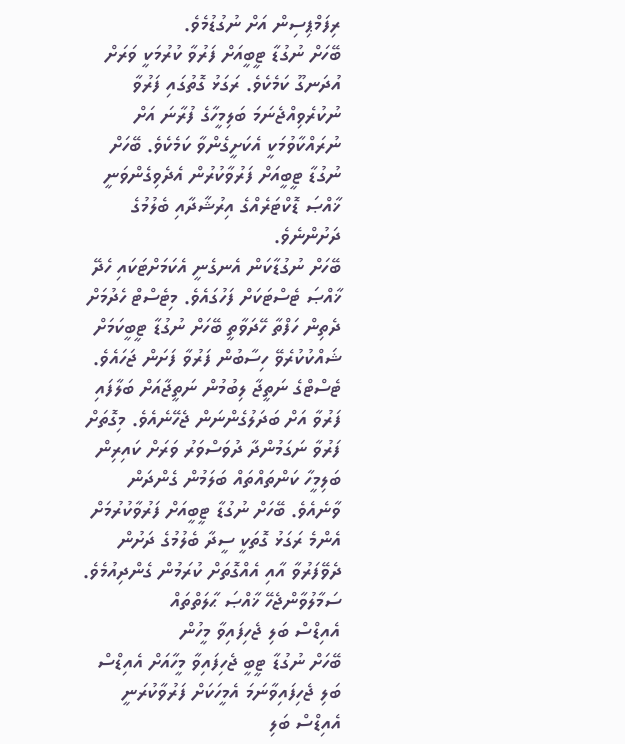ރިފަމްޕިސިން އަށް ނުގުޑުމެވެ.
ބޭހަށް ނުގުޑާ ޓީބީއަށް ފަރުވާ ކުރުމަކީ ވަރަށް އުދަނގޫ ކަމެކެވެ. ރަގަޅު ގޮތުގައި ފަރުވާ ނުކުރެވިއްޖެނަމަ ބަލިމީހާގެ ފުރާނަ އަށް ނުރައްކާވުމަކީ އެކަށީގެންވާ ކަމެކެވެ. ބޭހަށް ނުގުޑާ ޓީބީއަށް ފަރުވާކުރުން އެދެވިގެންވަނީ ޚާއްޞަ ޑޮކްޓަރެއްގެ އިރުޝާދާއި ބެލުމުގެ ދަށުންނެވެ.
ބޭހަށް ނުގުޑާކަން އެނގެނީ އެކަމަށްޓަކައި ހެދޭ ޚާއްޞަ ޓެސްޓަކަށް ފަހުގައެވެ. މިޓެސްޓް ހެދުމަށް ދެތިން ހަފްތާ ހޭދަވާތީ ބޭހަށް ނުގުޑާ ޓީބީކަމަށް ޝައްކުކުރެވޭ ހިސާބުން ފަރުވާ ފަށަން ޖަހައެވެ. ޓެސްޓްގެ ނަތީޖާ ލިބުމުން ނަތީޖާއަށް ބަލާފައި ފަރުވާ އަށް ބަދަލުގެންނަން ޖެހޭނެއެވެ. މިގޮތަށް ފަރުވާ ނަގަމުންދާ ދުވަސްވަރު ވަރަށް ކައިރިން ބަލިމީހާ ކަންތައްތައް ބަލަމުން ގެންދަން ވާނެއެވެ. ބޭހަށް ނުގުޑާ ޓީބީއަށް ފަރުވާކުރުމަށް އެންމެ ރަގަޅު ގޮތަކީ ސީދާ ބެލުމުގެ ދަށުން ދެވޭފަރުވާ އާއި އެއްގޮތަށް ކުރަމުން ގެންދިއުމެވެ.
ސަމާލުވާންޖެހޭ ޚާއްޞަ ޙާލަތްތައް
އެއިޑްސް ބަލި ޖެހިފައިވާ މީހުން
ބޭހަށް ނުގުޑާ ޓީބީ ޖެހިފައިވާ މީހާއަށް އެއިޑްސް ބަލި ޖެހިފައިވާނަމަ އެމީހަކަށް ފަރުވާކުރަނީ އެއިޑްސް ބަލި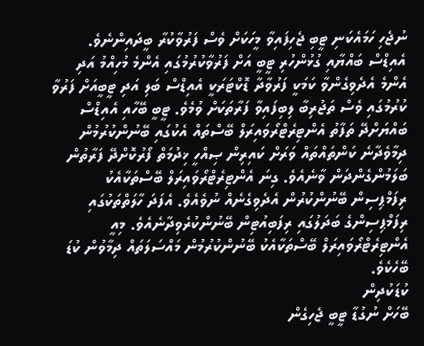ނުޖެހި ހަމައެކަނި ޓީބި ޖެހިފައިވާ މީހަކަށް ވެސް ފަރުވާކުރާ ބީދައިންނެވެ. އެއިޑްސް ބައްޔާއި ގުޅުންހުރި ޓީބީ އަށް ފަރުވާކުރުމުގައި އެންމެ މުހިއްމު އަދި އެންމެ އެދެވިގެންވާ ކަމަކީ ފަރުވާދާ ޑޮކްޓަރަކީ އެއިޑްސް ބަލި އަދި ޓީބީއަށް ފަރުވާ ކުރުމުގައި ވެސް ތަޖުރިބާ ލިބިފައިވާ ފަރާތަކަށް ވުމެވެ. ޓީބީ ބޭހާއި އެއިޑްސް ބައްޔަށްދޭ ތަފާތު އެންޓިރެޓްރޯވައިރަލް ބޭސްތައް އެކުގައި ބޭނުންކުރުމުން ދިމާވެދާނެ ކަންތައްތައް ވަރަށް ކައިރިން ޞިއްހީ ޚިދުމަތް ފޯރުކޮށްދޭ ފަރާތުން ބަލަމުންގެންދަން ވާނެއެވެ. ގިނަ އެންޓިރެޓްރޯވައިރަލް ބޭސްތަކާއެކު ރިފަމްޕިސިން ބޭނުންކުރުން އެދެވިގެނެއް ނުވެއެވެ. އެފަދަ ހާލަތްތަކުގައި ރިފަމްޕިސިންގެ ބަދަލުގައި ރިފަބިއުޓިން ބޭނުންކުރެވިދާނެއެވެ. މިއީ އެންޓިރެޓްރޯވައިރަލް ބޭސްތަކާއެކު ބޭނުންކުރުމުން މައްސަލަތައް ދިމާވުން ކުޑަ ބޭހެކެވެ.
ކުޑަކުދިން
ބޭހަށް ނުގުޑާ ޓީބީ ޖެހިގެން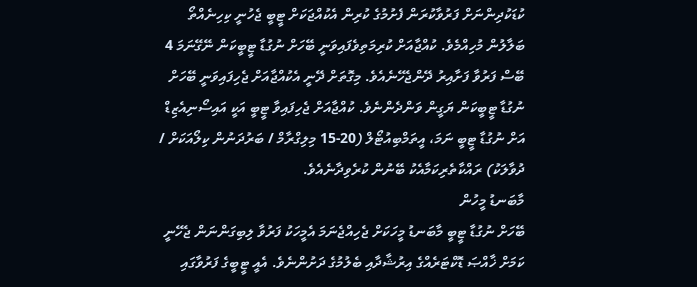ކުޑަކުދިންނަށް ފަރުވާކުރަން ފެށުމުގެ ކުރިން އެކުއްޖަކަށް ޓީބީ ޖެހުނީ ކިހިނެއްތޯ ބަލާލުން މުހިއްމެވެ. ކުއްޖާއަށް ކުރިމަތިވެފައިވަނީ ބޭހަށް ނުގުޑާ ޓީބީކަން ނޭގޭނަމަ 4 ބޭސް ފަރުވާ ފަށާއިރު ދޭންޖެހޭނެއެވެ. މިގޮތަށް ދޭނީ އެކުއްޖާއަށް ޖެހިފައިވަނީ ބޭހަށް ނުގުޑާ ޓީބީކަން ޔަގީން ވަންދެންނެވެ. ކުއްޖާއަށް ޖެހިފައިވާ ޓީބީ އަކީ އައިސޯނިއެޒިޑް އަށް ނުގުޑާ ޓީބީ ނަމަ، އީތަމްބިއުޓޯލް (20-15 މިލިގްރާމް / ބަރުދަނުން ކިލޯއަކަށް / ދުވާލަކު) ރައްކާތެރިކަމާއެކު ބޭނުން ކުރެވިދާނެއެވެ.
މާބަނޑު މީހުން
ބޭހަށް ނުގުޑާ ޓީބީ މާބަނޑު މީހަކަށް ޖެހިއްޖެނަމަ އެމީހަކު ފަރުވާ ލިބިގަންނަން ޖެހޭނީ ކަމަށް ޚާއްޞަ ޑޮކްޓަރެއްގެ އިރުޝާދާއި ބެލުމުގެ ދަށުންނެވެ. އެއީ ޓީބީގެ ފަރުވާގައި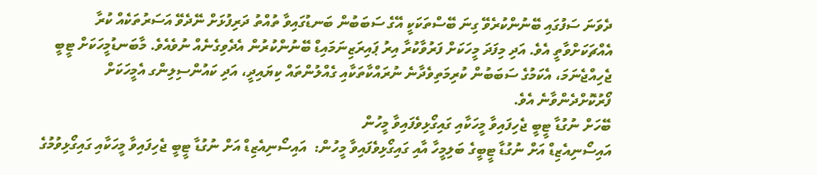ދެވަނަ ސަފުގައި ބޭނުންކުރެވޭ ގިނަ ބޭސްތަކަކީ އޭގެ ސަބަބުން ބަނޑުގައިވާ ތުއްތު ދަރިފުޅަށް ނޭދެވޭ އަސަރުތަކެއް ކުރާ އެއްޗަކަށްވާތީ އެވެ. އަދި މިފަދަ މީހަކަށް ފަރުވާކުރާ އިރު ޕައިރަޒިނަމައިޑް ބޭނުންކުރުން އެދެވިގެނެއް ނުވެއެވެ. މާބަނޑުމީހަކަށް ޓީބީ ޖެހިއްޖެނަމަ، އެކަމުގެ ސަބަބުން ކުރިމަތިވެދާނެ ނުރައްކާތަކާއި ގެއްލުންތައް ކިޔައިދީ، އަދި ކައުންސިލިންގ އެމީހަކަށް ފޯރުކޮށްދެންވާނެ އެވެ.
ބޭހަށް ނުގުޑާ ޓީބީ ޖެހިފައިވާ މީހަކާއި ގައިގޯޅިވެފައިވާ މީހުން
އައިސޯނިއެޒިޑް އަށް ނުގުޑާ ޓީބީގެ ބަލިމީހާ އާއި ގައިގޯޅިވެފައިވާ މީހުން:  އައިސޯނިއެޒިޑް އަށް ނުގުޑާ ޓީބީ ޖެހިފައިވާ މީހަކާއި ގައިގޯޅިވުމުގެ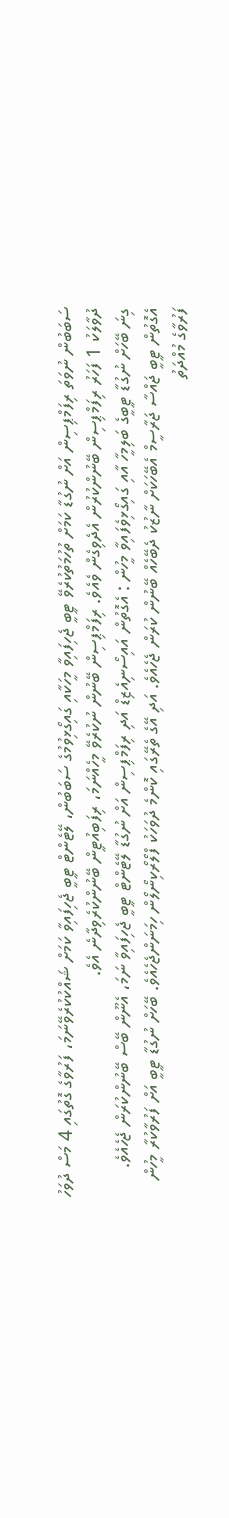ސަބަބުން ނުވަތަ ރިފަމްޕިސިން އަށް ނުގުޑާ ކަމަށް ތުހުމަތުކުރެވޭ ޓީބީ ޖެހިފައިވާ މީހަކާއި ގައިގޯޅިވުމުގެ ސަބަބުން، ލޭޓެންޓް ޓީބީ ޖެހިފައިވާ ކަމަށް ޝައްކުކުރެވޭނަމަ، ފަރުވާގެ ގޮތުގައި 4 މަސް ދުވަހު ދުވާލަކު 1 ފަހަރު ރިފަމްޕިސިން ބޭނުންކުރުން އެދެވިގެން ވެއެވެ. ރިފަމްޕިސިން ބޭނުން ނުކުރެވޭ މީހެއްނަމަ، ރިފަބިއުޓީން ބޭނުންކުރެވިދާނެ އެވެ.
ގިނަ ބޭހަށް ނުގުޑާ ޓީބީގެ ބަލިމީހާ އާއި ގައިގޯޅިވެފައިވާ މީހުން : އެގޮތުން އައިސޯނިއެޒިޑް އަދި ރިފަމްޕިސިން އަށް ނުގުޑާ ލޭޓެންޓް ޓީބީ ޖެހިފައިވާ ނަމަ، އެނޫން ބޭސް ބޭނުންކުރަން ޖެހެއެވެ. އެގޮތުން ޓީބީ ޖައްސާ ޖަރާސީމް އެބޭހަކަށް ނާޒުކު ދެބޭހެއް ބޭނުން ކުރަން ޖެހެއެވެ. އަދި އޭގެ ތެރޭގައި ކޮންމެ ދުވަހަކު ފްލޯރޯކިނޯލޯން ހިމަނަންޖެހެއެވެ. ބޭހަށް ނުގުޑާ ޓީބީ އަށް ފަރުވާކުރާ މީހުން ފަރުވާގެ މުއްދަތު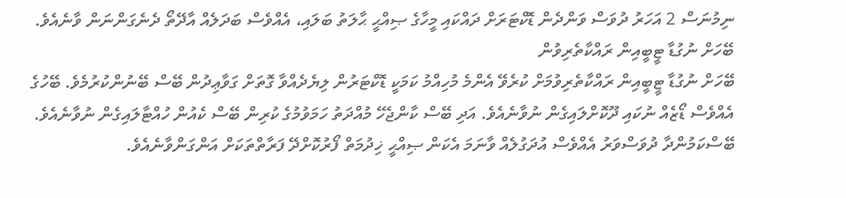ނިމުނަސް 2 އަހަރު ދުވަސް ވަންދެން ޑޮކްޓަރަށް ދައްކައި މީހާގެ ޞިއްޙީ ޙާލަތު ބަލައި، އެއްވެސް ބަދަލެއް އާދޭތޯ ދެނެގަންނަން ވާނެއެވެ.
ބޭހަށް ނުގުޑާ ޓީބީއިން ރައްކާތެރިވުން
ބޭހަށް ނުގުޑާ ޓީބީއިން ރައްކާތެރިވުމަށް ކުރެވޭ އެންމެ މުހިއްމު ކަމަކީ ޑޮކްޓަރުން ލިޔެދެއްވާ ގޮތަށް ގަވާޢިދުން ބޭސް ބޭނުންކުރުމެވެ. ބޭހުގެ އެއްވެސް ޑޯޒެއް ނުކައި ދޫކޮށްލައިގެން ނުވާނެއެވެ. އަދި ބޭސް ކާންޖެހޭ މުއްދަތު ހަމަވުމުގެ ކުރިން ބޭސް ކެއުން ހުއްޓާލައިގެން ނުވާނެއެވެ. ބޭސްކަމުންދާ ދުވަސްވަރު އެއްވެސް އުދަގުލެއް ވާނަމަ އެކަން ޞިއްޙީ ޚިދުމަތް ފޯރުކޮށްދޭ ފަރާތްތަކަށް އަންގަންވާނެއެވެ.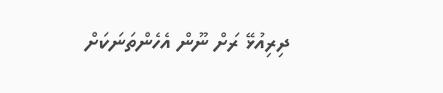ދިރިއުޅޭ ރަށް ނޫން އެހެންތަނަކަށް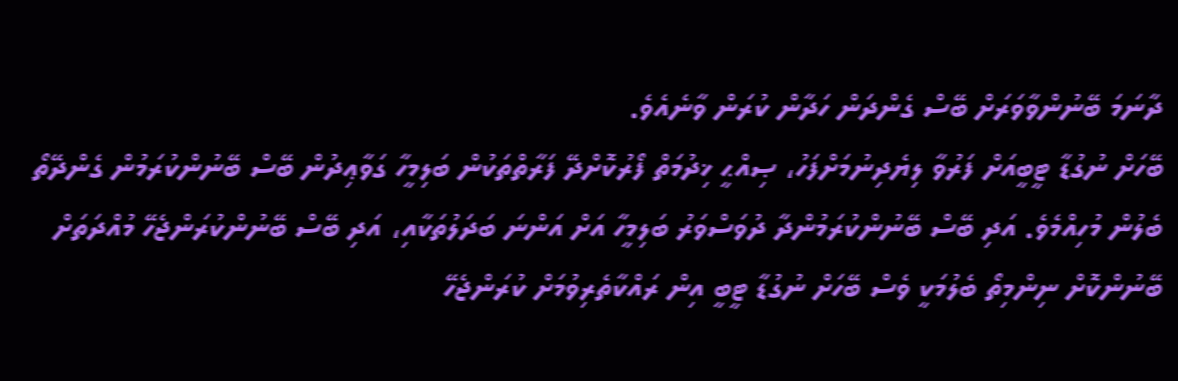ދާނަމަ ބޭނުންވާވަރަށް ބޭސް ގެންދަން ހަދާން ކުރަން ވާނެއެވެ.
ބޭހަށް ނުގުޑާ ޓީބީއަށް ފަރުވާ ލިޔެދިނުމަށްފަހު، ޞިއްޙީ ޚިދުމަތް ފޯރުކޮށްދޭ ފަރާތްތަކުން ބަލިމީހާ ގަވާޢިދުން ބޭސް ބޭނުންކުރަމުން ގެންދޭތޯ ބެލުން މުހިއްމެވެ. އަދި ބޭސް ބޭނުންކުރަމުންދާ ދުވަސްވަރު ބަލިމީހާ އަށް އަންނަ ބަދަލުތަކާއި، އަދި ބޭސް ބޭނުންކުރަންޖެހޭ މުއްދަތަށް ބޭނުންކޮށް ނިންމިތޯ ބެލުމަކީ ވެސް ބޭހަށް ނުގުޑާ ޓީބީ އިން ރައްކާތެރިވުމަށް ކުރަންޖެހޭ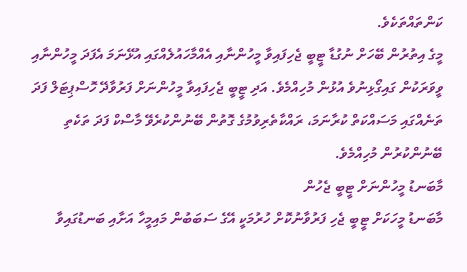ކަންތައްތަކެވެ.
މީގެ އިތުރުން ބޭހަށް ނުގުޑާ ޓީބީ ޖެހިފައިވާ މީހުންނާއި އެއްމާހައުލެއްގައި އުޅޭނަމަ އެފަދަ މީހުންނާއި ވީވަރަކުން ގައިގޯޅިނުވެ އުޅުން މުހިއްމެވެ. އަދި ޓީބީ ޖެހިފައިވާ މީހުންނަށް ފަރުވާދޭ ހޮސްޕިޓަލް ފަދަ ތަނެއްގައި މަސައްކަތް ކުރާނަމަ، ރައްކާތެރިވުމުގެ ގޮތުން ބޭނުންކުރެވޭ މާސްކް ފަދަ ތަކެތި ބޭނުންކުރުން މުހިއްމެވެ.
މާބަނޑު މީހުންނަށް ޓީބީ ޖެހުން
މާބަނޑު މީހަކަށް ޓީބީ ޖެހި ފަރުވާނުކޮށް ހުރުމަކީ އޭގެ ސަބަބުން މައިމީހާ އަށާއި ބަނޑުގައިވާ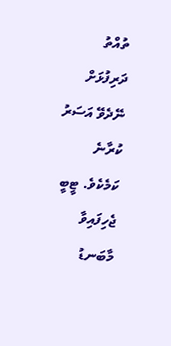ތުއްތު ދަރިފުޅަށް ނޭދެވޭ އަސަރު ކުރާނެ ކަމެކެވެ. ޓީބީ ޖެހިފައިވާ މާބަނޑު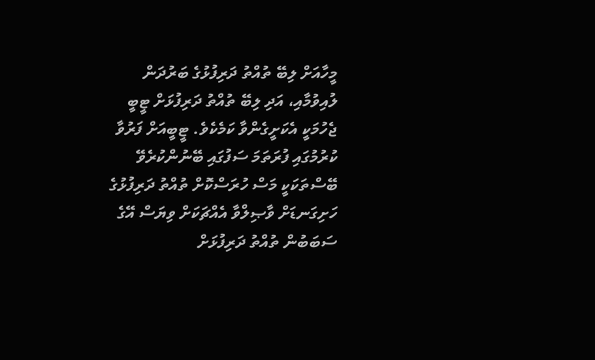މީހާއަށް ލިބޭ ތުއްތު ދަރިފުޅުގެ ބަރުދަން ލުއިވުމާއި، އަދި ލިބޭ ތުއްތު ދަރިފުޅަށް ޓީބީ ޖެހުމަކީ އެކަށީގެންވާ ކަމެކެވެ. ޓީބީއަށް ފަރުވާ ކުރުމުގައި ފުރަތަމަ ސަފުގައި ބޭނުންކުރެވޭ ބޭސްތަކަކީ މަސް ހުރަސްކޮށް ތުއްތު ދަރިފުޅުގެ ހަށިގަނޑަށް ވާޞިލްވާ އެއްޗަކަށް ވިޔަސް އޭގެ ސަބަބުން ތުއްތު ދަރިފުޅަށް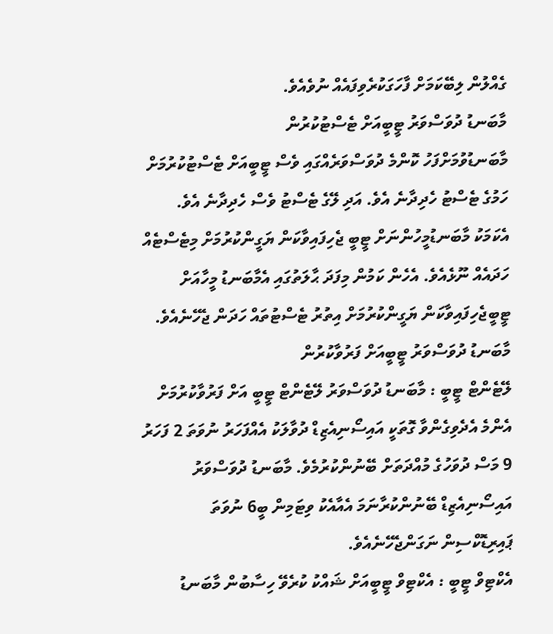ގެއްލުން ލިބޭކަމަށް ފާހަގަކުރެވިފައެއް ނުވެއެވެ.
މާބަނޑު ދުވަސްވަރު ޓީބީއަށް ޓެސްޓުކުރުން
މާބަނޑުވުމަށްފަހު ކޮންމެ ދުވަސްވަރެއްގައި ވެސް ޓީބީއަށް ޓެސްޓުކުރުމަށް ހަމުގެ ޓެސްޓު ހެދިދާނެ އެވެ. އަދި ލޭގެ ޓެސްޓު ވެސް ހެދިދާނެ އެވެ. އެކަމަކު މާބަނޑުމީހުންނަށް ޓީބީ ޖެހިފައިވާކަން ޔަގީންކުރުމަށް މިޓެސްޓެއް ހަދައެއް ނޫޅެއެވެ. އެހެން ކަމުން މިފަދަ ޙާލަތުގައި އެމާބަނޑު މީހާއަށް ޓީބީޖެހިފައިވާކަން ޔަގީންކުރުމަށް އިތުރު ޓެސްޓުތައް ހަދަން ޖެހޭނެއެވެ.
މާބަނޑު ދުވަސްވަރު ޓީބީއަށް ފަރުވާކުރުން
ލޭޓެންޓް ޓީބީ : މާބަނޑު ދުވަސްވަރު ލޭޓެންޓް ޓީބީ އަށް ފަރުވާކުރުމަށް އެންމެ އެދެވިގެންވާ ގޮތަކީ އައިސޯނިއެޒިޑް ދުވާލަކު އެއްފަހަރު ނުވަތަ 2 ފަހަރު 9 މަސް ދުވަހުގެ މުއްދަތަށް ބޭނުންކުރުމެވެ. މާބަނޑު ދުވަސްވަރު އައިސޯނިއެޒިޑް ބޭނުންކުރާނަމަ އެއާއެކު ވިޓަމިން ބީ6 ނުވަތަ ޕައިރިޑޮކްސިން ނަގަންޖެހޭނެއެވެ.
އެކްޓިވް ޓީބީ : އެކްޓިވް ޓީބީއަށް ޝައްކު ކުރެވޭ ހިސާބުން މާބަނޑު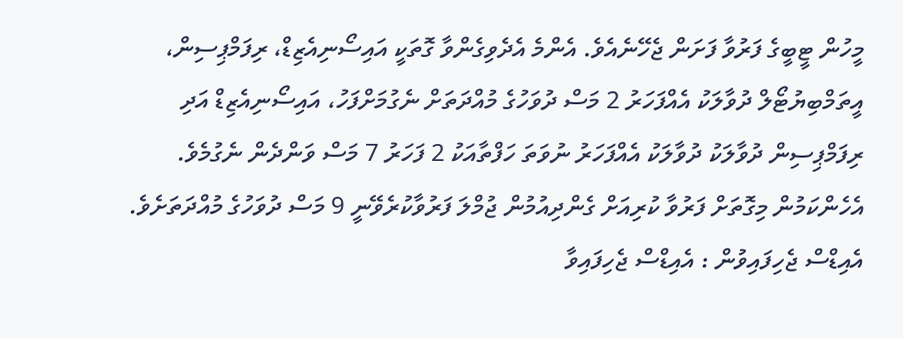މީހުން ޓީބީގެ ފަރުވާ ފަށަން ޖެހޭނެއެވެ. އެންމެ އެދެވިގެންވާ ގޮތަކީ އައިސޯނިއެޒިޑް، ރިފަމްޕިސިން، އީތަމްބިޔުޓޯލް ދުވާލަކު އެއްފަހަރު 2 މަސް ދުވަހުގެ މުއްދަތަށް ނެގުމަށްފަހު، އައިސޯނިއެޒިޑް އަދި ރިފަމްޕިސިން ދުވާލަކު ދުވާލަކު އެއްފަހަރު ނުވަތަ ހަފްތާއަކު 2 ފަހަރު 7 މަސް ވަންދެން ނެގުމެވެ. އެހެންކަމުން މިގޮތަށް ފަރުވާ ކުރިއަށް ގެންދިއުމުން ޖުމްލަ ފަރުވާކުރެވޭނީ 9 މަސް ދުވަހުގެ މުއްދަތަށެވެ.
އެއިޑްސް ޖެހިފައިވުން : އެއިޑްސް ޖެހިފައިވާ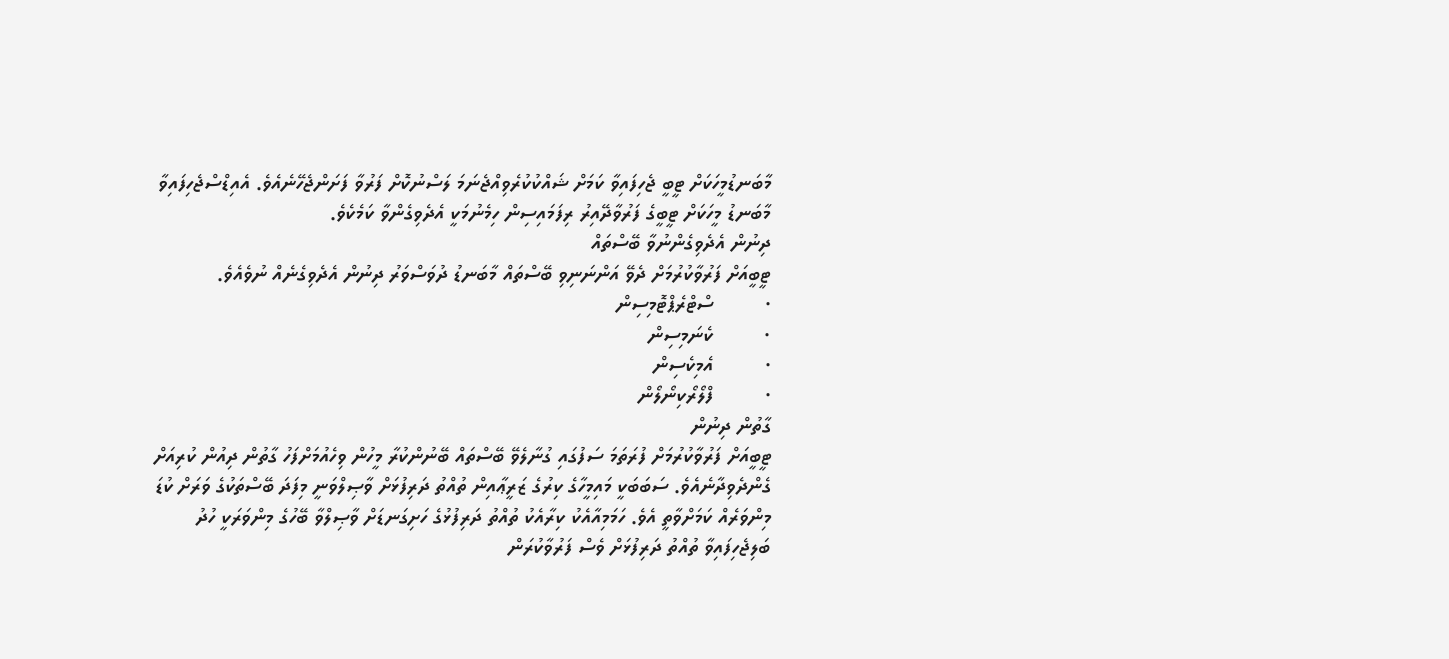މާބަނޑުމީހަކަށް ޓީބީ ޖެހިފައިވާ ކަމަށް ޝައްކުކުރެވިއްޖެނަމަ ލަސްނުކޮށް ފަރުވާ ފަށަންޖެހޭނެއެވެ. އެއިޑްސްޖެހިފައިވާ މާބަނޑު މީހަކަށް ޓީބީގެ ފަރުވާދޭއިރު ރިފަމައިސިން ހިމެނުމަކީ އެދެވިގެންވާ ކަމެކެވެ.
ދިނުން އެދެވިގެންނުވާ ބޭސްތައް
ޓީބީއަށް ފަރުވާކުރުމަށް ދެވޭ އަންނަނިވި ބޭސްތައް މާބަނޑު ދުވަސްވަރު ދިނުން އެދެވިގެނެއް ނުވެއެވެ.
·         ސްޓްރެޕްޓޮމިސިން
·         ކެނަމިސިން
·         އެމިކެސިން
·         ފްލޯރޯކިނޯލޯން
ގާތުން ދިނުން
ޓީބީއަށް ފަރުވާކުރުމަށް ފުރަތަމަ ސަފުގައި ގުނާލެވޭ ބޭސްތައް ބޭނުންކުރާ މީހުން ވިހެއުމަށްފަހު ގާތުން ދިއުން ކުރިއަށް ގެންދެވިދާނެއެވެ. ސަބަބަކީ މައިމީހާގެ ކިރުގެ ޒަރީޢާއިން ތުއްތު ދަރިފުޅަށް ވާޞިލްވަނީ މިފަދަ ބޭސްތަކުގެ ވަރަށް ކުޑަ މިންވަރެއް ކަމަށްވާތީ އެވެ. ހަމަމިއާއެކު ކިރާއެކު ތުއްތު ދަރިފުޅުގެ ހަށިގަނޑަށް ވާޞިލްވާ ބޭހުގެ މިންވަރަކީ ހުދު ބަލިޖެހިފައިވާ ތުއްތު ދަރިފުޅަށް ވެސް ފަރުވާކުރަން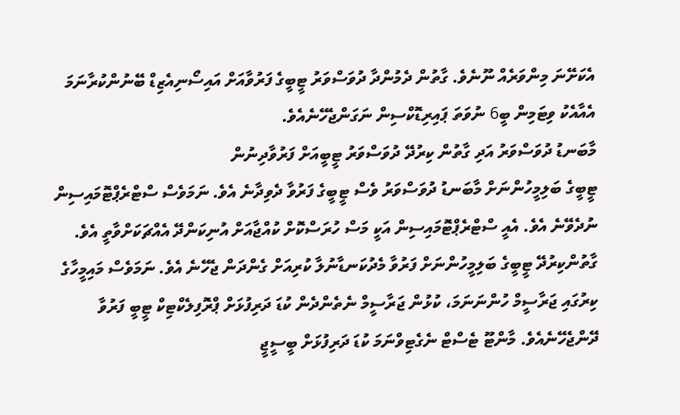އެކަށޭނަ މިންވަރެއް ނޫނެވެ. ގާތުން ދެމުންދާ ދުވަސްވަރު ޓީބީގެ ފަރުވާއަށް އައިސޯނިއެޒިޑް ބޭނުންކުރާނަމަ އެއާއެކު ވިޓަމިން ބީ6 ނުވަތަ ޕައިރިޑޮކްސިން ނަގަންޖެހޭނެއެވެ.
މާބަނޑު ދުވަސްވަރު އަދި ގާތުން ކިރުދޭ ދުވަސްވަރު ޓީބީއަށް ފަރުވާދިނުން
ޓީބީގެ ބަލިމީހުންނަށް މާބަނޑު ދުވަސްވަރު ވެސް ޓީބީގެ ފަރުވާ ދެވިދާނެ އެވެ. ނަމަވެސް ސްޓްރެޕްޓޮމައިސިން ނުދެވޭނެ އެވެ. އެއީ ސްޓްރެޕްޓޮމައިސިން އަކީ މަސް ހުރަސްކޮށް ކުއްޖާއަށް އުނިކަންދޭ އެއްޗަކަށްވާތީ އެވެ.
ގާތުންކިރުދޭ ޓީބީގެ ބަލިމީހުންނަށް ފަރުވާ މެދުކަނޑާނުލާ ކުރިއަށް ގެންދަން ޖެހޭނެ އެވެ. ނަމަވެސް މައިމީހާގެ ކިރުގައި ޖަރާސީމް ހުންނަނަމަ، ކުޅުން ޖަރާސީމް ނެތެންދެން ކުޑަ ދަރިފުޅަށް ޕްރޮފިލެކްޓިކް ޓީބީ ފަރުވާ ދޭންޖެހޭނެއެވެ. މާންޓޫ ޓެސްޓް ނެގެޓިވްނަމަ ކުޑަ ދަރިފުޅަށް ބީސީޖީ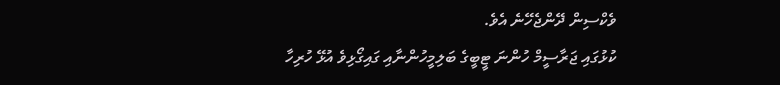ވެކްސިން ދޭންޖެހޭނެ އެވެ.
ކުޅުގައި ޖަރާސީމް ހުންނަ ޓީބީގެ ބަލިމީހުންނާއި ގައިގޯޅިވެ އުޅޭ ހުރިހާ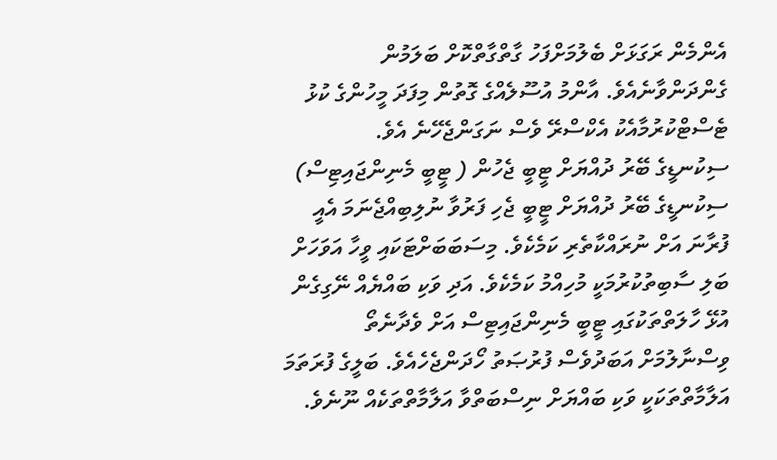އެންމެން ރަގަޅަށް ބެލުމަށްފަހު ގާތްގާތްކޮށް ބަލަމުން ގެންދަންވާނެއެވެ. އާންމު އުސޫލެއްގެ ގޮތުން މިފަދަ މީހުންގެ ކުޅު ޓެސްޓްކުރުމާއެކު އެކްސްރޭ ވެސް ނަގަންޖެހޭނެ އެވެ.
ސިކުނޑީގެ ބޭރު ދުއްޔަށް ޓީބީ ޖެހުން ( ޓީބީ މެނިންޖައިޓިސް)
ސިކުނޑީގެ ބޭރު ދުއްޔަށް ޓީބީ ޖެހި ފަރުވާ ނުލިބިއްޖެނަމަ އެއީ ފުރާނަ އަށް ނުރައްކާތެރި ކަމެކެވެ. މިސަބަބަށްޓަކައި ވީހާ އަވަހަށް ބަލި ސާބިތުކުރުމަކީ މުހިއްމު ކަމެކެވެ. އަދި ވަކި ބައްޔެއް ނޭގިގެން އުޅޭ ހާލަތްތަކުގައި ޓީބީ މެނިންޖައިޓިސް އަށް ވެދާނެތޯ ވިސްނާލުމަށް އަބަދުވެސް ފުރުޞަތު ހޯދަންޖެހެއެވެ. ބަލީގެ ފުރަތަމަ އަލާމާތްތަކަކީ ވަކި ބައްޔަށް ނިސްބަތްވާ އަލާމާތްތަކެއް ނޫނެވެ.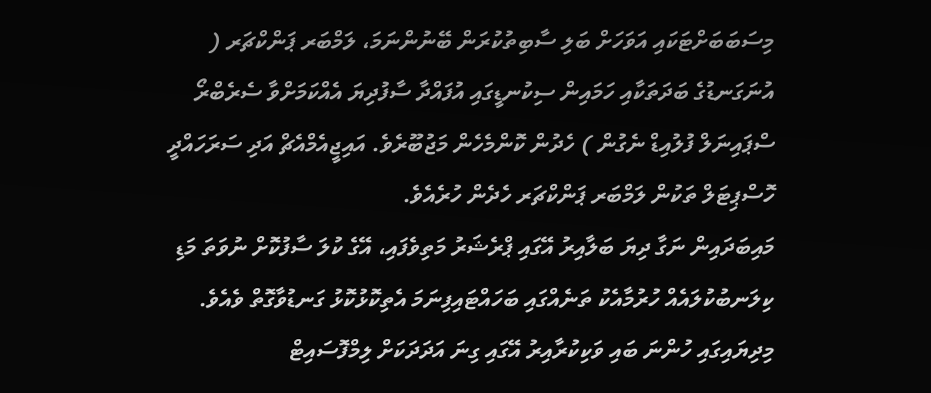މިސަބަބަށްޓަކައި އަވަހަށް ބަލި ސާބިތުކުރަން ބޭނުންނަމަ، ލަމްބަރ ޕަންކްޗަރ ( އުނަގަނޑުގެ ބަދަތަކާއި ހަމައިން ސިކުނޑީގައި އުފައްދާ ސާފުދިޔަ އެއްކަމަށްވާ ސެރެބްރޯ ސްޕައިނަލް ފުލުއިޑް ނެގުން ) ހެދުން ކޮންމެހެން މަޖުބޫރެވެ. އައިޖީއެމްއެޗް އަދި ސަރަހައްދީ ހޮސްޕިޓަލް ތަކުން ލަމްބަރ ޕަންކްޗަރ ހެދެން ހުރެއެވެ.
މައިބަދައިން ނަގާ ދިޔަ ބަލާއިރު އޭގައި ޕްރެޝަރު މަތިވެފައި، އޭގެ ކުލަ ސާފުކޮށް ނުވަތަ މަޑި ކިލަނބުކުލައެއް ހުރުމާއެކު ތަނެއްގައި ބަހައްޓައިފިނަމަ އެތިކޮޅުކޮޅު ގަނޑުވާގޮތް ވެއެވެ. މިދިޔައިގައި ހުންނަ ބައި ވަކިކުރާއިރު އޭގައި ގިނަ އަދަދަކަށް ލިމްފޮސައިޓް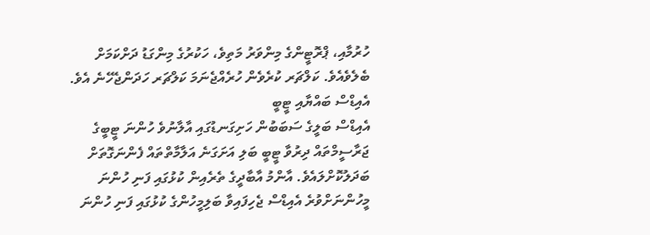ހުރުމާއި، ޕްރޮޓީންގެ މިންވަރު މަތިވެ، ހަކުރުގެ މިންގަޑު ދަށްކަމަށް ބެލެވެއެވެ. ކަލްޗަރ ކުރެވެން ހުރެއްޖެނަމަ ކަލްޗަރ ހަދަންޖެހޭނެ އެވެ.
އެއިޑްސް ބައްޔާއި ޓީބީ
އެއިޑްސް ބަލީގެ ސަބަބުން ހަށިގަނޑުގައި އާލާނުވެ ހުންނަ ޓީބީގެ ޖަރާސީމްތައް ދިރުވާ ޓީބީ ބަލި އަށަގަނެ އަލާމާތްތައް ފެންނަގޮތަށް ބަދަލުކޮށްލައެވެ. އާންމު އާބާދީގެ ތެރެއިން ކުޅުގައި ފަނި ހުންނަ މީހުންނަށްވުރެ އެއިޑްސް ޖެހިފައިވާ ބަލިމީހުންގެ ކުޅުގައި ފަނި ހުންނަ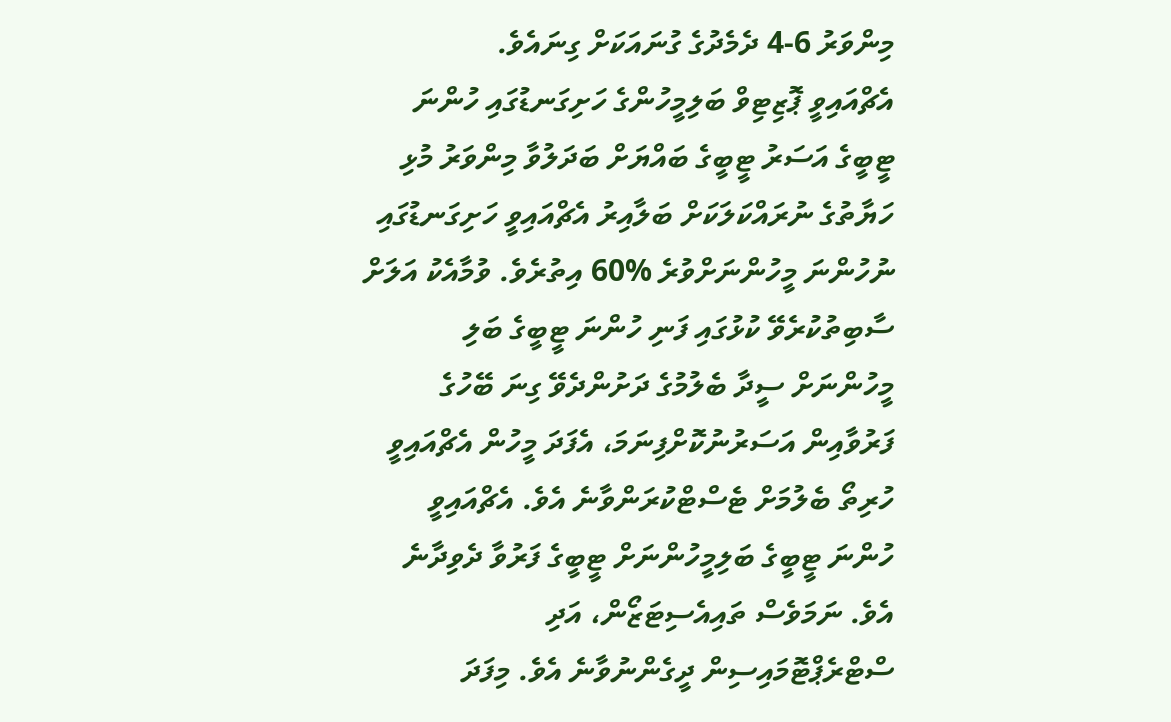މިންވަރު 6-4 ދެމެދުގެ ގުނައަކަށް ގިނައެވެ.
އެޗްއައިވީ ޕޮޒިޓިވް ބަލިމީހުންގެ ހަށިގަނޑުގައި ހުންނަ ޓީބީގެ އަސަރު ޓީބީގެ ބައްޔަށް ބަދަލުވާ މިންވަރު މުޅި ހަޔާތުގެ ނުރައްކަލަކަށް ބަލާއިރު އެޗްއައިވީ ހަށިގަނޑުގައި ނުހުންނަ މީހުންނަށްވުރެ %60 އިތުރެވެ. ވުމާއެކު އަލަށް ސާބިތުކުރެވޭ ކުޅުގައި ފަނި ހުންނަ ޓީބީގެ ބަލި މީހުންނަށް ސީދާ ބެލުމުގެ ދަށުންދެވޭ ގިނަ ބޭހުގެ ފަރުވާއިން އަސަރުނުކޮށްފިނަމަ، އެފަދަ މީހުން އެޗްއައިވީ ހުރިތޯ ބެލުމަށް ޓެސްޓްކުރަންވާނެ އެވެ. އެޗްއައިވީ ހުންނަ ޓީބީގެ ބަލިމީހުންނަށް ޓީބީގެ ފަރުވާ ދެވިދާނެ އެވެ. ނަމަވެސް ތައިއެސިޓަޒޯން، އަދި ސްޓްރެޕްޓޮމައިސިން ދީގެންނުވާނެ އެވެ. މިފަދަ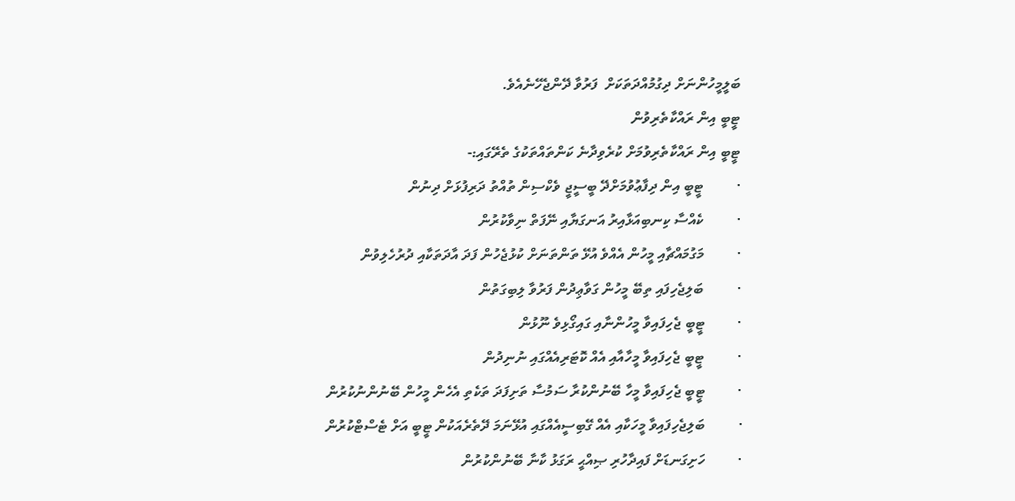ބަލީމީހުންނަށް ދިގުމުއްދަތަކަށް  ފަރުވާ ދޭންޖެހޭނެއެވެ.
ޓީބީ އިން ރައްކާތެރިވުން
ޓީބީ އިން ރައްކާތެރިވުމަށް ކުރެވިދާނެ ކަންތައްތަކުގެ ތެރޭގައި:-
·         ޓީބީ އިން ދިފާޢުވުމަށްދޭ ބީސީޖީ ވެކްސިން ތުއްތު ދަރިފުޅަށް ދިނުން
·         ކެއްސާ ކިނބިއަޅާއިރު އަނގަޔާއި ނޭފަތް ނިވާކުރުން
·         މަގުމައްޗާއި މީހުން އެއްވެ އުޅޭ ތަންތަނަށް ކުޅުޖެހުން ފަދަ އާދަތަކާއި ދުރުހެލިވުން
·         ބަލިޖެހިފައި ތިބޭ މީހުން ގަވާޢިދުން ފަރުވާ ލިބިގަތުން
·         ޓީބީ ޖެހިފައިވާ މީހުންނާއި ގައިގޯޅިވެ ނޫޅުން
·         ޓީބީ ޖެހިފައިވާ މީހާއާއި އެއް ކޮޓަރިއެއްގައި ނުނިދުން
·         ޓީބީ ޖެހިފައިވާ މީހާ ބޭނުންކުރާ ސަމުސާ ތަށިފަދަ ތަކެތި އެހެން މީހުން ބޭނުންނުކުރުން
·         ބަލިޖެހިފައިވާ މީހަކާއި އެއް ގޭބިސީއެއްގައި އުޅޭނަމަ ދޭތެރެއަކުން ޓީބީ އަށް ޓެސްޓްކުރުން
·         ހަށިގަނޑަށް ފައިދާހުރި ޞިއްޙީ ރަގަޅު ކާނާ ބޭނުންކުރުން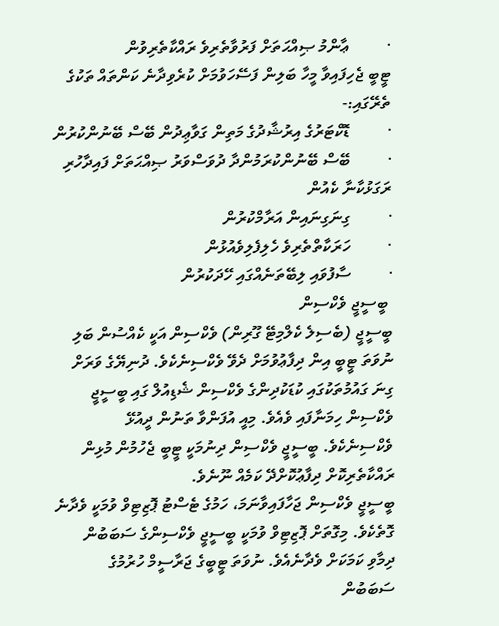·         ޢާންމު ޞިއްޙަތަށް ފަރުވާތެރިވެ ރައްކާތެރިވުން
ޓީބީ ޖެހިފައިވާ މީހާ ބަލިން ފަސޭހަވުމަށް ކުރެވިދާނެ ކަންތައް ތަކުގެ ތެރޭގައި:-
·         ޑޮކްޓަރުގެ އިރުޝާދުގެ މަތިން ގަވާޢިދުން ބޭސް ބޭނުންކުރުން
·         ބޭސް ބޭނުންކުރަމުންދާ ދުވަސްވަރު ޞިއްޙަތަށް ފައިދާހުރި ރަގަޅުކާނާ ކެއުން
·         ގިނަގިނައިން އަރާމްކުރުން
·         ހަރަކާތްތެރިވެ ހެލިފެލިވެއުޅުން
·         ސާފުވައި ލިބޭތަނެއްގައި ހޭދަކުރުން
 ބީސީޖީ ވެކްސިން
ބީސީޖީ (ބެސިލެ ކެލްމިޓޭ ގޫރިން) ވެކްސިން އަކީ ކެއްސުން ބަލި ނުވަތަ ޓީބީ އިން ދިފާޢުވުމަށް ދެވޭ ވެކްސިނެކެވެ. ދުނިޔޭގެ ވަރަށް ގިނަ ގައުމުތަކުގައި ކުޑަކުދިންގެ ވެކްސިން ޝެޑިއުލް ގައި ބީސީޖީ ވެކްސިން ހިމަނާފައި ވެއެވެ. މިއީ އުފަންވާ ތަނުން ދީއުޅޭ ވެކްސިނެކެވެ. ބީސީޖީ ވެކްސިން ދިނުމަކީ ޓީބީ ޖެހުމުން މުޅިން ރައްކާތެރިކޮށް ދިފާޢުކޮށްދޭ ކަމެއް ނޫނެވެ.
ބީސީޖީ ވެކްސިން ޖަހާފައިވާނަމަ، ހަމުގެ ޓެސްޓު ޕޮޒިޓިވް ވުމަކީ ވެދާނެ ގޮތެކެވެ. މިގޮތަށް ޕޮޒިޓިވް ވުމަކީ ބީސީޖީ ވެކްސިންގެ ސަބަބުން ދިމާވި ކަމަކަށް ވެދާނެއެވެ. ނުވަތަ ޓީބީގެ ޖަރާސީމް ހުރުމުގެ ސަބަބުން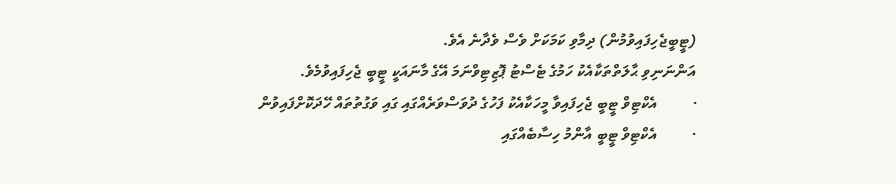(ޓީބީޖެހިފައިވުމުން) ދިމާވި ކަމަކަށް ވެސް ވެދާނެ އެވެ.
އަންނަނިވި ޙާލަތްތަކާއެކު ހަމުގެ ޓެސްޓު ޕޮޒިޓިވްނަމަ އޭގެ މާނައަކީ ޓީބީ ޖެހިފައިވުމެވެ.
·         އެކްޓިވް ޓީބީ ޖެހިފައިވާ މީހަކާއެކު ފަހުގެ ދުވަސްވަރެއްގައި ގައި ވަގުތުތައް ހޭދަކޮށްފައިވުން
·         އެކްޓިވް ޓީބީ އާންމު ހިސާބެއްގައި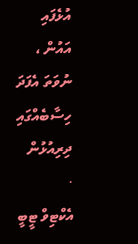އުޅެފައި އައުން ، ނުވަތަ އެފަދަ ހިސާބެއްގައި ދިރިއުޅުން
·         އެކްޓިވް ޓީބީ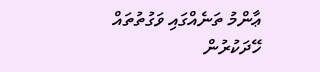ޢާންމު ތަނެއްގައި ވަގުތުތައް ހޭދަކުރުން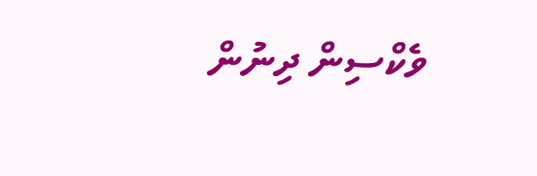ވެކްސިން ދިނުން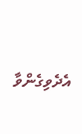އެދެވިގެންވާ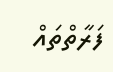ފަރާތްތައް